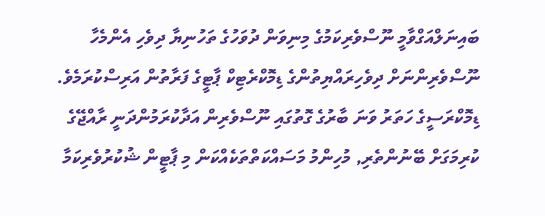ބައިނަލްއަގްވާމީ ނޫސްވެރިކަމުގެ މިނިވަން ދުވަހުގެ ތަހުނިޔާ ދިވެހި އެންމެހާ ނޫސްވެރިންނަށް ދިވެހިރައްޔިތުންގެ ޑިމޮކްރެޓިކް ޕާޓީގެ ފަރާތުން އަރިސްކުރަމެވެ. ޑިމޮކްރަސީގެ ހަތަރު ވަނަ ބާރުގެ ގޮތުގައި ނޫސްވެރިން އަދާކުރަމުންދަނީ ރާއްޖޭގެ ކުރިމަގަށް ބޭނުންތެރި, މުހިންމު މަސައްކަތްތަކެއްކަން މި ޕާޓީން ޝުކުރުވެރިކަމާ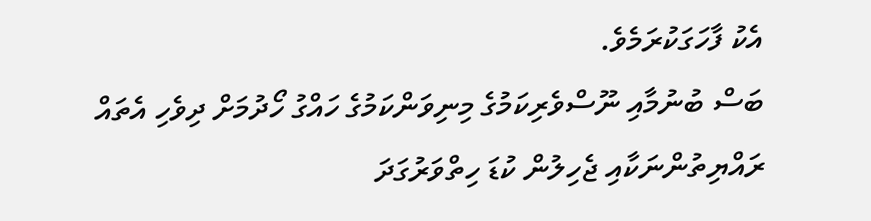އެކު ފާހަގަކުރަމެވެ.
ބަސް ބުނުމާއި ނޫސްވެރިކަމުގެ މިނިވަންކަމުގެ ހައްގު ހޯދުމަށް ދިވެހި އެތައް ރައްޔިތުންނަކާއި ޖެހިލުން ކުޑަ ހިތްވަރުގަދަ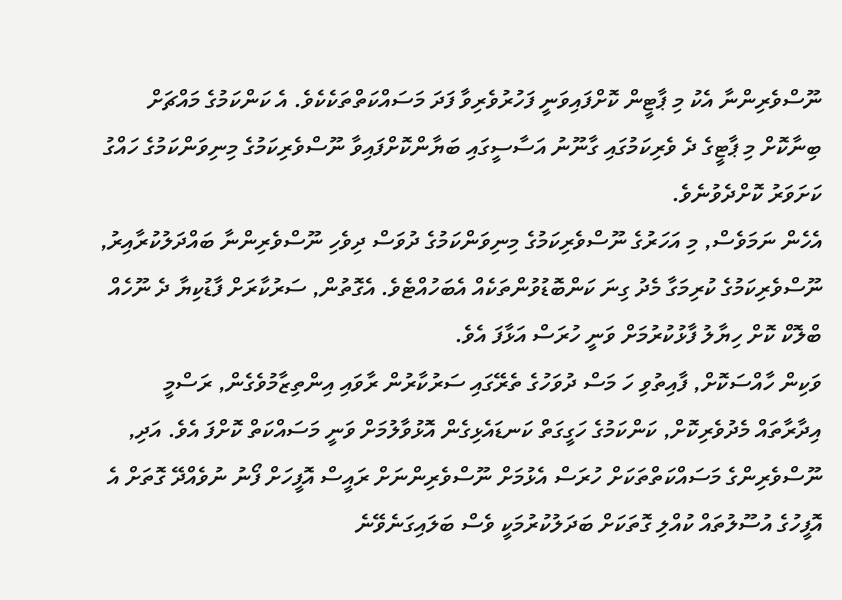ނޫސްވެރިންނާ އެކު މި ޕާޓީން ކޮށްފައިވަނީ ފަހުރުވެރިވާ ފަދަ މަސައްކަތްތަކެކެވެ. އެ ކަންކަމުގެ މައްޗަށް ބިނާކޮށް މި ޕާޓީގެ ދެ ވެރިކަމުގައި ގާނޫނު އަސާސީގައި ބަޔާންކޮށްފައިވާ ނޫސްވެރިކަމުގެ މިނިވަންކަމުގެ ހައްގު ކަށަވަރު ކޮށްދެވުނެވެ.
އެހެން ނަމަވެސް, މި އަހަރުގެ ނޫސްވެރިކަމުގެ މިނިވަންކަމުގެ ދުވަސް ދިވެހި ނޫސްވެރިންނާ ބައްދަލުކުރާއިރު, ނޫސްވެރިކަމުގެ ކުރިމަގާ މެދު ގިނަ ކަންބޮޑުވުންތަކެއް އެބަހުއްޓެވެ. އެގޮތުން, ސަރުކާރަށް ފާޑުކިޔާ ދެ ނޫހެއް ބްލޮކް ކޮށް ހިޔާލު ފާޅުކުރުމަށް ވަނީ ހުރަސް އަޅާފަ އެވެ.
ވަކިން ހާއްސަކޮށް, ފާއިތުވި ހަ މަސް ދުވަހުގެ ތެރޭގައި ސަރުކާރުން ރާވައި އިންތިޒާމުވެގެން, ރަސްމީ އިދާރާތައް މެދުވެރިކޮށް, ކަންކަމުގެ ހަގީގަތް ކަނޑައެޅިގެން އޮޅުވާލުމަށް ވަނީ މަސައްކަތް ކޮށްފަ އެވެ. އަދި, ނޫސްވެރިންގެ މަސައްކަތްތަކަށް ހުރަސް އެޅުމަށް ނޫސްވެރިންނަށް ރައީސް އޮފީހަށް ފޯނު ނުވެއްދޭ ގޮތަށް އެ އޮފީހުގެ އުސޫލުތައް ކުއްލި ގޮތަކަށް ބަދަލުކުރުމަކީ ވެސް ބަލައިގަނެވޭނެ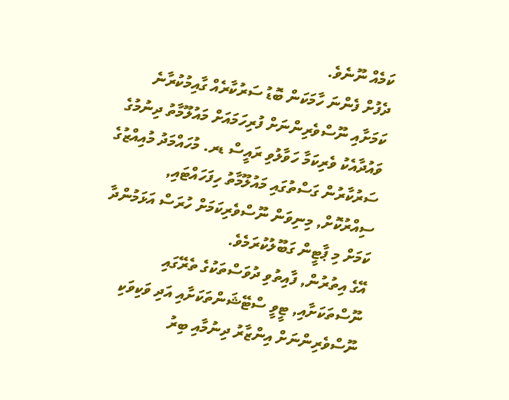ކަމެއް ނޫނެވެ.
ދެފުށް ފެންނަ ހާމަކަން ބޮޑު ސަރުކާރެއް ގާއިމުކުރާނެ ކަމަށާއި ނޫސްވެރިންނަށް ފުރިހަމައަށް މައުލޫމާތު ދިނުމުގެ ވައުދާއެކު ވެރިކަމާ ހަވާލުވި ރައީސް ޑރ. މުހައްމަދު މުއިއްޒުގެ ސަރުކާރުން ގަސްތުގައި މައުލޫމާތު ހިފަހައްޓައި, ސިއްރުކޮށް, މިނިވަން ނޫސްވެރިކަމަށް ހުރަސް އަޅަމުންދާ ކަމަށް މި ޕާޓީން ގަބޫލުކުރަމެވެ.
އޭގެ އިތުރުން, ފާއިތުވި ދުވަސްތަކުގެ ތެރޭގައި ނޫސްތަކަށާއި, ޓީވީ ސްޓޭޝަންތަކަށާއި އަދި ވަކިވަކި ނޫސްވެރިންނަށް އިންޒާރު ދިނުމާއި ބިރު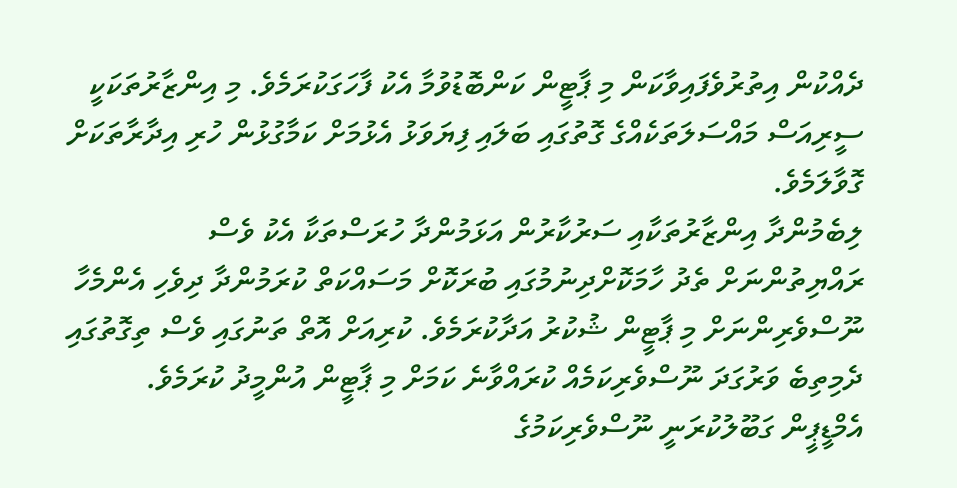ދެއްކުން އިތުރުވެފައިވާކަން މި ޕާޓީން ކަންބޮޑުވުމާ އެކު ފާހަގަކުރަމެވެ. މި އިންޒާރުތަކަކީ ސީރިއަސް މައްސަލަތަކެއްގެ ގޮތުގައި ބަލައި ފިޔަވަޅު އެޅުމަށް ކަމާގުޅުން ހުރި އިދާރާތަކަށް ގޮވާލަމެވެ.
ލިބެމުންދާ އިންޒާރުތަކާއި ސަރުކާރުން އަޅަމުންދާ ހުރަސްތަކާ އެކު ވެސް ރައްޔިތުންނަށް ތެދު ހާމަކޮށްދިނުމުގައި ބުރަކޮށް މަސައްކަތް ކުރަމުންދާ ދިވެހި އެންމެހާ ނޫސްވެރިންނަށް މި ޕާޓީން ޝުކުރު އަދާކުރަމެވެ. ކުރިއަށް އޮތް ތަނުގައި ވެސް ތިގޮތުގައި ދެމިތިބެ ވަރުގަދަ ނޫސްވެރިކަމެއް ކުރައްވާނެ ކަމަށް މި ޕާޓީން އުންމީދު ކުރަމެވެ.
އެމްޑީޕީން ގަބޫލުކުރަނީ ނޫސްވެރިކަމުގެ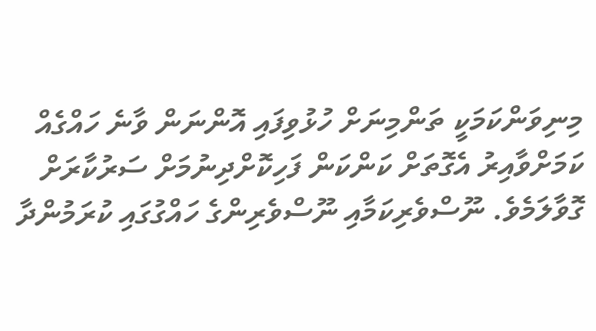މިނިވަންކަމަކީ ތަންމިނަށް ހުޅުވިފައި އޮންނަން ވާނެ ހައްގެއް ކަމަށްވާއިރު އެގޮތަށް ކަންކަން ފަހިކޮށްދިނުމަށް ސަރުކާރަށް ގޮވާލަމެވެ. ނޫސްވެރިކަމާއި ނޫސްވެރިންގެ ހައްގުގައި ކުރަމުންދާ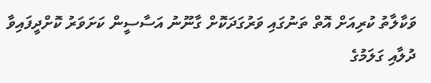ވަކާލާތު ކުރިއަށް އޮތް ތަނުގައި ވަރުގަދަކޮށް ގާނޫނު އަސާސީން ކަށަވަރު ކޮށްދީފައިވާ ދުލާއި ގަލަމުގެ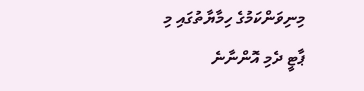މިނިވަންކަމުގެ ހިމާޔާތުގައި މި ޕާޓީ ދެމި އޮންނާނެ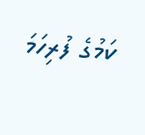ކަމުގެ ފުރިހަމަ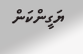ޔަގީންކަން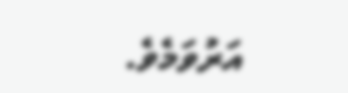އަރުވަމެވެ.